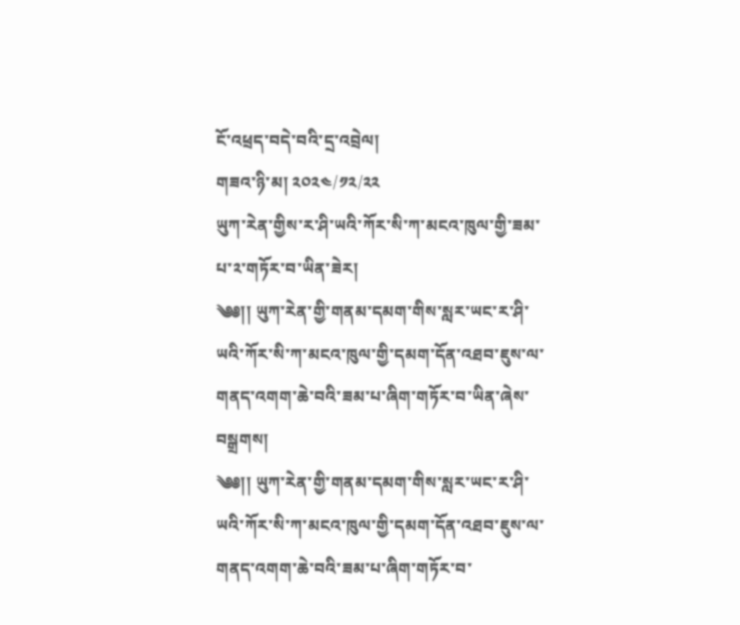ངོ་འཕྲད་བདེ་བའི་དྲ་འབྲེལ།
གཟའ་ཉི་མ། ༢༠༢༤/༡༢/༢༢
ཡུཀ་རེན་གྱིས་ར་ཤི་ཡའི་ཀོར་སི་ཀ་མངའ་ཁུལ་གྱི་ཟམ་པ་༢་གཏོར་བ་ཡིན་ཟེར།
༄༅།། ཡུཀ་རེན་གྱི་གནམ་དམག་གིས་སླར་ཡང་ར་ཤི་ཡའི་ཀོར་སི་ཀ་མངའ་ཁུལ་གྱི་དམག་དོན་འཐབ་ཇུས་ལ་གནད་འགག་ཆེ་བའི་ཟམ་པ་ཞིག་གཏོར་བ་ཡིན་ཞེས་བསྒྲགས།
༄༅།། ཡུཀ་རེན་གྱི་གནམ་དམག་གིས་སླར་ཡང་ར་ཤི་ཡའི་ཀོར་སི་ཀ་མངའ་ཁུལ་གྱི་དམག་དོན་འཐབ་ཇུས་ལ་གནད་འགག་ཆེ་བའི་ཟམ་པ་ཞིག་གཏོར་བ་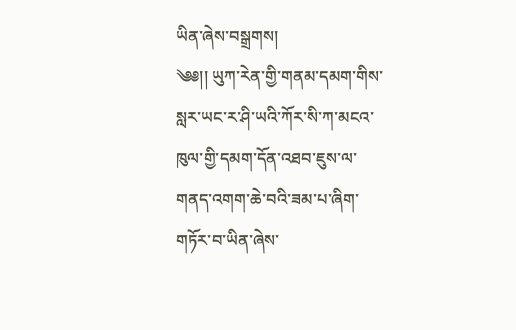ཡིན་ཞེས་བསྒྲགས།
༄༅།། ཡུཀ་རེན་གྱི་གནམ་དམག་གིས་སླར་ཡང་ར་ཤི་ཡའི་ཀོར་སི་ཀ་མངའ་ཁུལ་གྱི་དམག་དོན་འཐབ་ཇུས་ལ་གནད་འགག་ཆེ་བའི་ཟམ་པ་ཞིག་གཏོར་བ་ཡིན་ཞེས་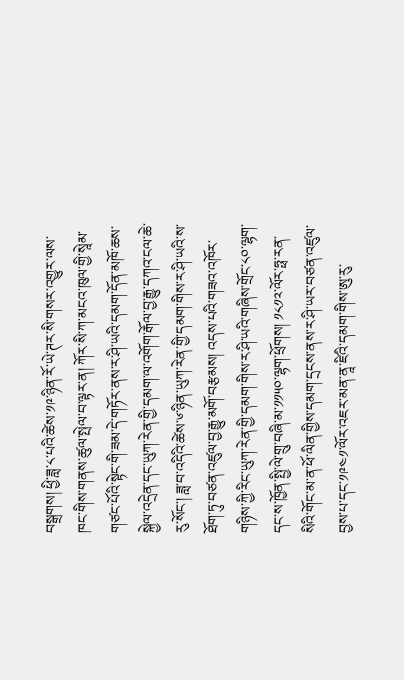བསྒྲགས། ཕྱི་ཟླ་༨་པའི་ཚེས་༡༩་ཉིན་རོ་ཡེ་ཊར་སི་གསར་འགྱུར་ལས་ཁང་གིས་གནས་ཚུལ་སྤེལ་བ་ལྟར་ན། ཀོར་སི་ཀ་མངའ་ཁུལ་གྱི་སཱེམ་གཙང་པོའི་སྟེང་གི་ཟམ་དེ་གཏོར་ནས་ར་ཤི་ཡའི་དམག་དོན་མཁོ་ཆས་སྐྱེལ་འདྲེན་དང་ཡུཀ་རེན་གྱི་དམག་ལ་འགོག་རྒོལ་བྱ་རྒྱུ་དཀའ་ངལ་ཆེ་རུ་སོང་། ཟླ་བ་འདིའི་ཚེས་༦་ཉིན་ཡུཀ་རེན་གྱི་དམག་གིས་ར་ཤི་ཡའི་ས་ཐོག་ཏུ་བཙན་འཛུལ་བྱ་རྒྱུ་མགོ་བརྩམས། འདས་པའི་གཟའ་འཁོར་གཉིས་ཀྱི་རིང་ཡུཀ་རེན་གྱི་དམག་གིས་ར་ཤི་ཡའི་གཞིས་གྲོང་༨༠་ལྷག་དང་ས་ཁྱོན་སྤྱི་ལེ་གྲུ་བཞི་མ་༡༡༥༠་ལྷག་ཕྲོགས། ༡༨༡༢་ལོར་ཧྥ་རན་སིའི་གོང་མ་ན་ཕོ་ལིན་གྱིས་དམག་དྲངས་ནས་ར་ཤི་ཡར་བཙན་འཛུལ་བྱས་པ་དང་༡༩༤༡་ལོར་འཇར་མན་ནཱ་ཛིའི་དམག་གིས་ཨུ་རུ་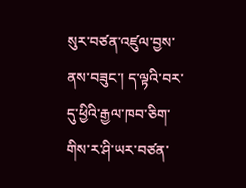སུར་བཙན་འཛུལ་བྱས་ནས་བཟུང་། ད་ལྟའི་བར་དུ་ཕྱིའི་རྒྱལ་ཁབ་ཅིག་གིས་ར་ཤི་ཡར་བཙན་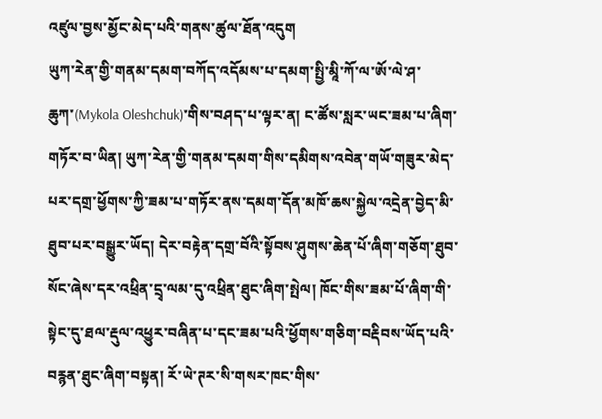འཛུལ་བྱས་མྱོང་མེད་པའི་གནས་ཚུལ་ཐོན་འདུག
ཡུཀ་རེན་གྱི་གནམ་དམག་བཀོད་འདོམས་པ་དམག་སྤྱི་མཱི་ཀོ་ལ་ཨོ་ལེ་ཤ་ཆུཀ་(Mykola Oleshchuk)་གིས་བཤད་པ་ལྟར་ན། ང་ཚོས་སླར་ཡང་ཟམ་པ་ཞིག་གཏོར་བ་ཡིན། ཡུཀ་རེན་གྱི་གནམ་དམག་གིས་དམིགས་འབེན་གཡོ་གཟུར་མེད་པར་དགྲ་ཕྱོགས་ཀྱི་ཟམ་པ་གཏོར་ནས་དམག་དོན་མཁོ་ཆས་སྐྱེལ་འདྲེན་བྱེད་མི་ཐུབ་པར་བསྒྱུར་ཡོད། དེར་བརྟེན་དགྲ་བོའི་སྟོབས་ཤུགས་ཆེན་པོ་ཞིག་གཅོག་ཐུབ་སོང་ཞེས་དར་འཕྲིན་དྲྭ་ལམ་དུ་འཕྲིན་ཐུང་ཞིག་སྤེལ། ཁོང་གིས་ཟམ་པོ་ཞིག་གི་སྟེང་དུ་ཐལ་རྡུལ་འཕྱུར་བཞིན་པ་དང་ཟམ་པའི་ཕྱོགས་གཅིག་བརྡིབས་ཡོད་པའི་བརྙན་ཐུང་ཞིག་བསྟན། རོ་ཡེ་ཊར་སི་གསར་ཁང་གིས་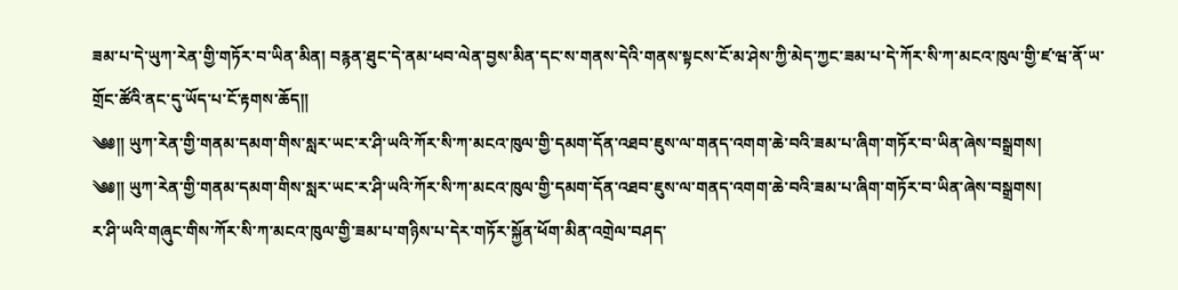ཟམ་པ་དེ་ཡུཀ་རེན་གྱི་གཏོར་བ་ཡིན་མིན། བརྙན་ཐུང་དེ་ནམ་ཕབ་ལེན་བྱས་མིན་དང་ས་གནས་དེའི་གནས་སྟངས་ངོ་མ་ཤེས་ཀྱི་མེད་ཀྱང་ཟམ་པ་དེ་ཀོར་སི་ཀ་མངའ་ཁུལ་གྱི་ཛ་ཝ་ནོ་ཡ་གྲོང་ཚོའི་ནང་དུ་ཡོད་པ་ངོ་རྟགས་ཆོད།།
༄༅།། ཡུཀ་རེན་གྱི་གནམ་དམག་གིས་སླར་ཡང་ར་ཤི་ཡའི་ཀོར་སི་ཀ་མངའ་ཁུལ་གྱི་དམག་དོན་འཐབ་ཇུས་ལ་གནད་འགག་ཆེ་བའི་ཟམ་པ་ཞིག་གཏོར་བ་ཡིན་ཞེས་བསྒྲགས།
༄༅།། ཡུཀ་རེན་གྱི་གནམ་དམག་གིས་སླར་ཡང་ར་ཤི་ཡའི་ཀོར་སི་ཀ་མངའ་ཁུལ་གྱི་དམག་དོན་འཐབ་ཇུས་ལ་གནད་འགག་ཆེ་བའི་ཟམ་པ་ཞིག་གཏོར་བ་ཡིན་ཞེས་བསྒྲགས།
ར་ཤི་ཡའི་གཞུང་གིས་ཀོར་སི་ཀ་མངའ་ཁུལ་གྱི་ཟམ་པ་གཉིས་པ་དེར་གཏོར་སྐྱོན་ཕོག་མིན་འགྲེལ་བཤད་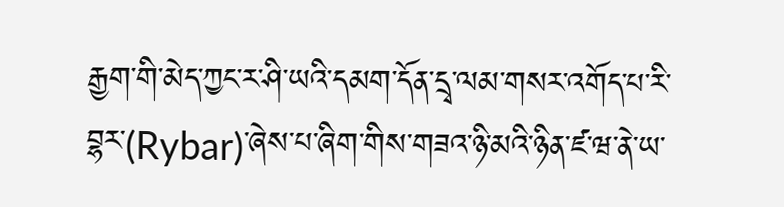རྒྱག་གི་མེད་ཀྱང་ར་ཤི་ཡའི་དམག་དོན་དྲྭ་ལམ་གསར་འགོད་པ་རི་བྷར་(Rybar)་ཞེས་པ་ཞིག་གིས་གཟའ་ཉི་མའི་ཉིན་ཛ་ཝ་ནེ་ཡ་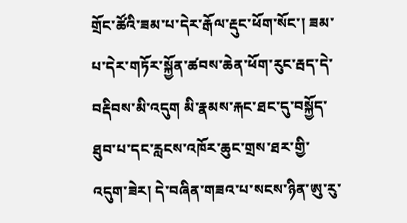གྲོང་ཚོའི་ཟམ་པ་དེར་རྒོལ་རྡུང་ཕོག་སོང་། ཟམ་པ་དེར་གཏོར་སྐྱོན་ཚབས་ཆེན་ཕོག་རུང་རྦད་དེ་བརྡིབས་མི་འདུག མི་རྣམས་རྐང་ཐང་དུ་བསྐྱོད་ཐུབ་པ་དང་རླངས་འཁོར་ཆུང་གྲས་ཐར་གྱི་འདུག་ཟེར། དེ་བཞིན་གཟའ་པ་སངས་ཉིན་ཨུ་རུ་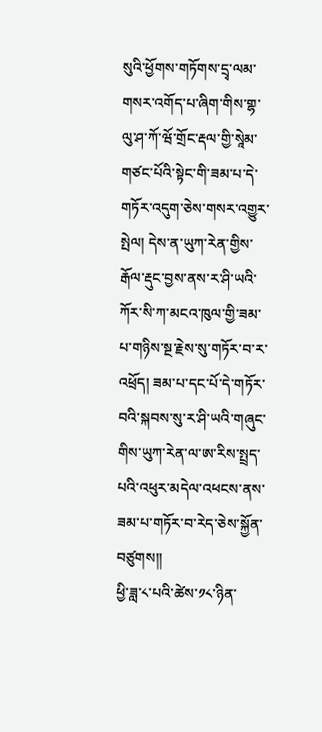སུའི་ཕྱོགས་གཏོགས་དྲྭ་ལམ་གསར་འགོད་པ་ཞིག་གིས་གྷ་ལུ་ཤ་ཀོ་ཝོ་གྲོང་རྡལ་གྱི་སཱེམ་གཙང་པོའི་སྟེང་གི་ཟམ་པ་དེ་གཏོར་འདུག་ཅེས་གསར་འགྱུར་སྤེལ། དེས་ན་ཡུཀ་རེན་གྱིས་རྒོལ་རྡུང་བྱས་ནས་ར་ཤི་ཡའི་ཀོར་སི་ཀ་མངའ་ཁུལ་གྱི་ཟམ་པ་གཉིས་སྔ་རྗེས་སུ་གཏོར་བ་ར་འཕྲོད། ཟམ་པ་དང་པོ་དེ་གཏོར་བའི་སྐབས་སུ་ར་ཤི་ཡའི་གཞུང་གིས་ཡུཀ་རེན་ལ་ཨ་རིས་སྤྲད་པའི་འཕུར་མདེལ་འཕངས་ནས་ཟམ་པ་གཏོར་བ་རེད་ཅེས་སྐྱོན་བཙུགས།།
ཕྱི་ཟླ་༨་པའི་ཚེས་༡༨་ཉིན་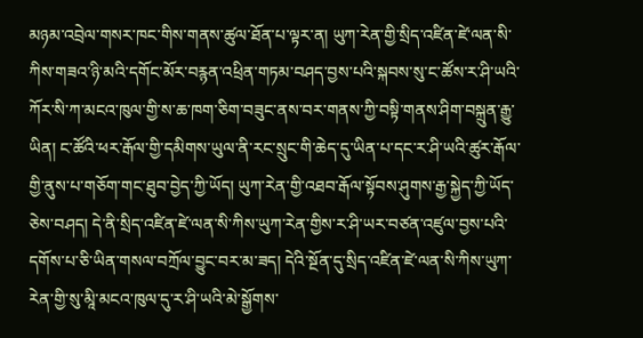མཉམ་འབྲེལ་གསར་ཁང་གིས་གནས་ཚུལ་ཐོན་པ་ལྟར་ན། ཡུཀ་རེན་གྱི་སྲིད་འཛིན་ཛེ་ལན་སི་ཀིས་གཟའ་ཉི་མའི་དགོང་མོར་བརྙན་འཕྲིན་གཏམ་བཤད་བྱས་པའི་སྐབས་སུ་ང་ཚོས་ར་ཤི་ཡའི་ཀོར་སི་ཀ་མངའ་ཁུལ་གྱི་ས་ཆ་ཁག་ཅིག་བཟུང་ནས་བར་གནས་ཀྱི་བསྟི་གནས་ཤིག་བསྐྲུན་རྒྱུ་ཡིན། ང་ཚོའི་ཕར་རྒོལ་གྱི་དམིགས་ཡུལ་ནི་རང་སྲུང་གི་ཆེད་དུ་ཡིན་པ་དང་ར་ཤི་ཡའི་ཚུར་རྒོལ་གྱི་ནུས་པ་གཅོག་གང་ཐུབ་བྱེད་ཀྱི་ཡོད། ཡུཀ་རེན་གྱི་འཐབ་རྒོལ་སྟོབས་ཤུགས་རྒྱ་སྐྱེད་ཀྱི་ཡོད་ཅེས་བཤད། དེ་ནི་སྲིད་འཛིན་ཛེ་ལན་སི་ཀིས་ཡུཀ་རེན་གྱིས་ར་ཤི་ཡར་བཙན་འཛུལ་བྱས་པའི་དགོས་པ་ཅི་ཡིན་གསལ་བཀྲོལ་བྱུང་བར་མ་ཟད། དེའི་སྔོན་དུ་སྲིད་འཛིན་ཛེ་ལན་སི་ཀིས་ཡུཀ་རེན་གྱི་སུ་མཱི་མངའ་ཁུལ་དུ་ར་ཤི་ཡའི་མེ་སྒྱོགས་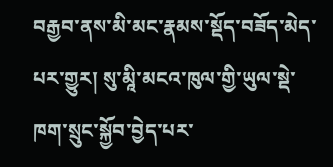བརྒྱབ་ནས་མི་མང་རྣམས་སྡོད་བཟོད་མེད་པར་གྱུར། སུ་མཱི་མངའ་ཁུལ་གྱི་ཡུལ་སྡེ་ཁག་སྲུང་སྐྱོབ་བྱེད་པར་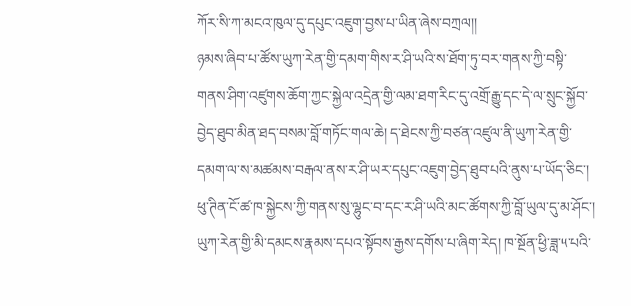ཀོར་སི་ཀ་མངའ་ཁུལ་དུ་དཔུང་འཇུག་བྱས་པ་ཡིན་ཞེས་བཀྲལ།།
ཉམས་ཞིབ་པ་ཚོས་ཡུཀ་རེན་གྱི་དམག་གིས་ར་ཤི་ཡའི་ས་ཐོག་ཏུ་བར་གནས་ཀྱི་བསྟི་གནས་ཤིག་འཛུགས་ཆོག་ཀྱང་སྐྱེལ་འདྲེན་གྱི་ལམ་ཐག་རིང་དུ་འགྲོ་རྒྱུ་དང་དེ་ལ་སྲུང་སྐྱོབ་བྱེད་ཐུབ་མིན་ཐད་བསམ་བློ་གཏོང་གལ་ཆེ། ད་ཐེངས་ཀྱི་བཙན་འཛུལ་ནི་ཡུཀ་རེན་གྱི་དམག་ལ་ས་མཚམས་བརྒལ་ནས་ར་ཤི་ཡར་དཔུང་འཇུག་བྱེད་ཐུབ་པའི་ནུས་པ་ཡོད་ཅིང་། ཕུ་ཊིན་ངོ་ཚ་ཁ་སྐྱེངས་ཀྱི་གནས་སུ་ལྷུང་བ་དང་ར་ཤི་ཡའི་མང་ཚོགས་ཀྱི་བློ་ཡུལ་དུ་མ་ཤོང་། ཡུཀ་རེན་གྱི་མི་དམངས་རྣམས་དཔའ་སྟོབས་རྒྱས་དགོས་པ་ཞིག་རེད། ཁ་སྔོན་ཕྱི་ཟླ་༥་པའི་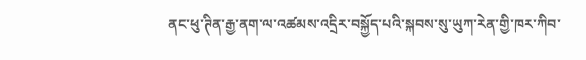ནང་ཕུ་ཊིན་རྒྱ་ནག་ལ་འཚམས་འདྲིར་བསྐྱོད་པའི་སྐབས་སུ་ཡུཀ་རེན་གྱི་ཁར་ཀིབ་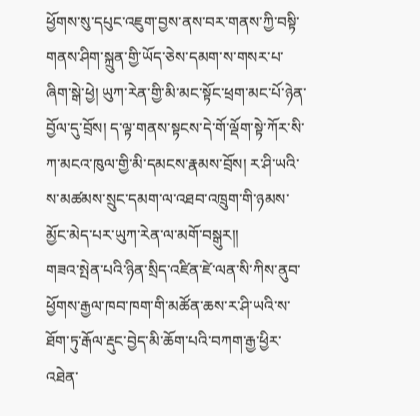ཕྱོགས་སུ་དཔུང་འཇུག་བྱས་ནས་བར་གནས་ཀྱི་བསྟི་གནས་ཤིག་སྐྲུན་གྱི་ཡོད་ཅེས་དམག་ས་གསར་པ་ཞིག་སྒེ་ཕྱེ། ཡུཀ་རེན་གྱི་མི་མང་སྟོང་ཕྲག་མང་པོ་ཉེན་བྱོལ་དུ་བྲོས། ད་ལྟ་གནས་སྟངས་དེ་གོ་ལྡོག་སྟེ་ཀོར་སི་ཀ་མངའ་ཁུལ་གྱི་མི་དམངས་རྣམས་བྲོས། ར་ཤི་ཡའི་ས་མཚམས་སྲུང་དམག་ལ་འཐབ་འཁྲུག་གི་ཉམས་མྱོང་མེད་པར་ཡུཀ་རེན་ལ་མགོ་བསྒུར།།
གཟའ་སྤེན་པའི་ཉིན་སྲིད་འཛིན་ཛེ་ལན་སི་ཀིས་ནུབ་ཕྱོགས་རྒྱལ་ཁབ་ཁག་གི་མཚོན་ཆས་ར་ཤི་ཡའི་ས་ཐོག་ཏུ་རྒོལ་རྡུང་བྱེད་མི་ཆོག་པའི་བཀག་རྒྱ་ཕྱིར་འཐེན་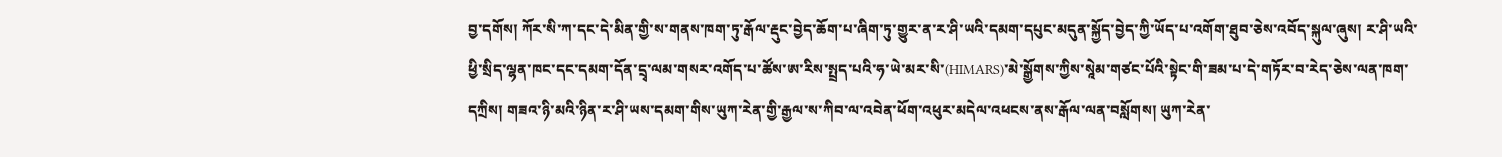བྱ་དགོས། ཀོར་སི་ཀ་དང་དེ་མིན་གྱི་ས་གནས་ཁག་ཏུ་རྒོལ་རྡུང་བྱེད་ཆོག་པ་ཞིག་ཏུ་གྱུར་ན་ར་ཤི་ཡའི་དམག་དཔུང་མདུན་སྐྱོད་བྱེད་ཀྱི་ཡོད་པ་འགོག་ཐུབ་ཅེས་འབོད་སྐུལ་ཞུས། ར་ཤི་ཡའི་ཕྱི་སྲིད་ལྷན་ཁང་དང་དམག་དོན་དྲྭ་ལམ་གསར་འགོད་པ་ཚོས་ཨ་རིས་སྤྲད་པའི་ཧ་ཡེ་མར་སི་(HIMARS)་མེ་སྒྱོགས་ཀྱིས་སཱེམ་གཙང་པོའི་སྟེང་གི་ཟམ་པ་དེ་གཏོར་བ་རེད་ཅེས་ལན་ཁག་དཀྲིས། གཟའ་ཉི་མའི་ཉིན་ར་ཤི་ཡས་དམག་གིས་ཡུཀ་རེན་གྱི་རྒྱལ་ས་ཀིབ་ལ་འབེན་ཕོག་འཕུར་མདེལ་འཕངས་ནས་རྒོལ་ལན་བསློགས། ཡུཀ་རེན་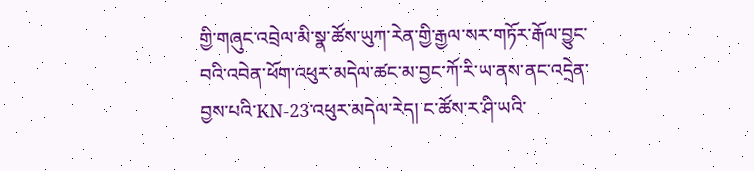གྱི་གཞུང་འབྲེལ་མི་སྣ་ཚོས་ཡུཀ་རེན་གྱི་རྒྱལ་སར་གཏོར་རྒོལ་བྱུང་བའི་འབེན་ཕོག་འཕུར་མདེལ་ཚང་མ་བྱང་ཀོ་རི་ཡ་ནས་ནང་འདྲེན་བྱས་པའི་KN-23་འཕུར་མདེལ་རེད། ང་ཚོས་ར་ཤི་ཡའི་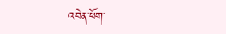འབེན་ཕོག་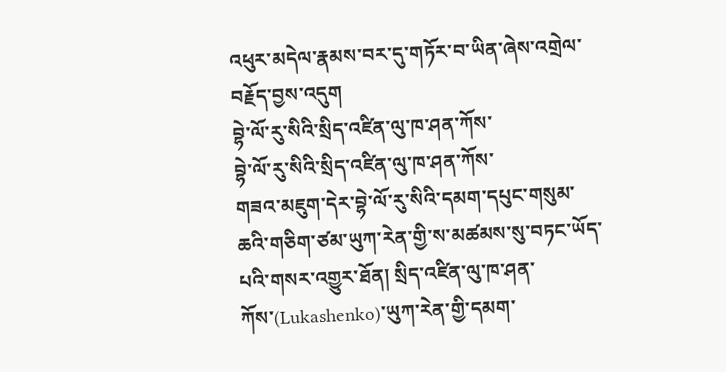འཕུར་མདེལ་རྣམས་བར་དུ་གཏོར་བ་ཡིན་ཞེས་འགྲེལ་བརྗོད་བྱས་འདུག
བྷེ་ལོ་རུ་སིའི་སྲིད་འཛིན་ལུ་ཁ་ཤན་ཀོས་
བྷེ་ལོ་རུ་སིའི་སྲིད་འཛིན་ལུ་ཁ་ཤན་ཀོས་
གཟའ་མཇུག་དེར་བྷེ་ལོ་རུ་སིའི་དམག་དཔུང་གསུམ་ཆའི་གཅིག་ཙམ་ཡུཀ་རེན་གྱི་ས་མཚམས་སུ་བཏང་ཡོད་པའི་གསར་འགྱུར་ཐོན། སྲིད་འཛིན་ལུ་ཁ་ཤན་ཀོས་(Lukashenko)་ཡུཀ་རེན་གྱི་དམག་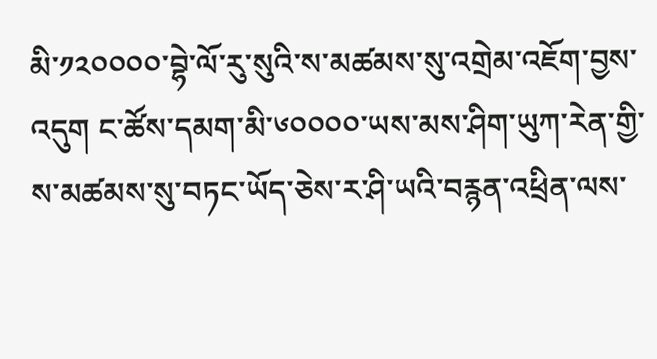མི་༡༢༠༠༠༠་བྷེ་ལོ་རུ་སུའི་ས་མཚམས་སུ་འགྲེམ་འཇོག་བྱས་འདུག ང་ཚོས་དམག་མི་༦༠༠༠༠་ཡས་མས་ཤིག་ཡུཀ་རེན་གྱི་ས་མཚམས་སུ་བཏང་ཡོད་ཅེས་ར་ཤི་ཡའི་བརྙན་འཕྲིན་ལས་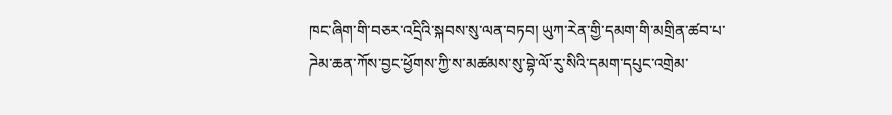ཁང་ཞིག་གི་བཅར་འདྲིའི་སྐབས་སུ་ལན་བཏབ། ཡུཀ་རེན་གྱི་དམག་གི་མགྲིན་ཚབ་པ་ཌེམ་ཆན་ཀོས་བྱང་ཕྱོགས་ཀྱི་ས་མཚམས་སུ་བྷེ་ལོ་རུ་སིའི་དམག་དཔུང་འགྲེམ་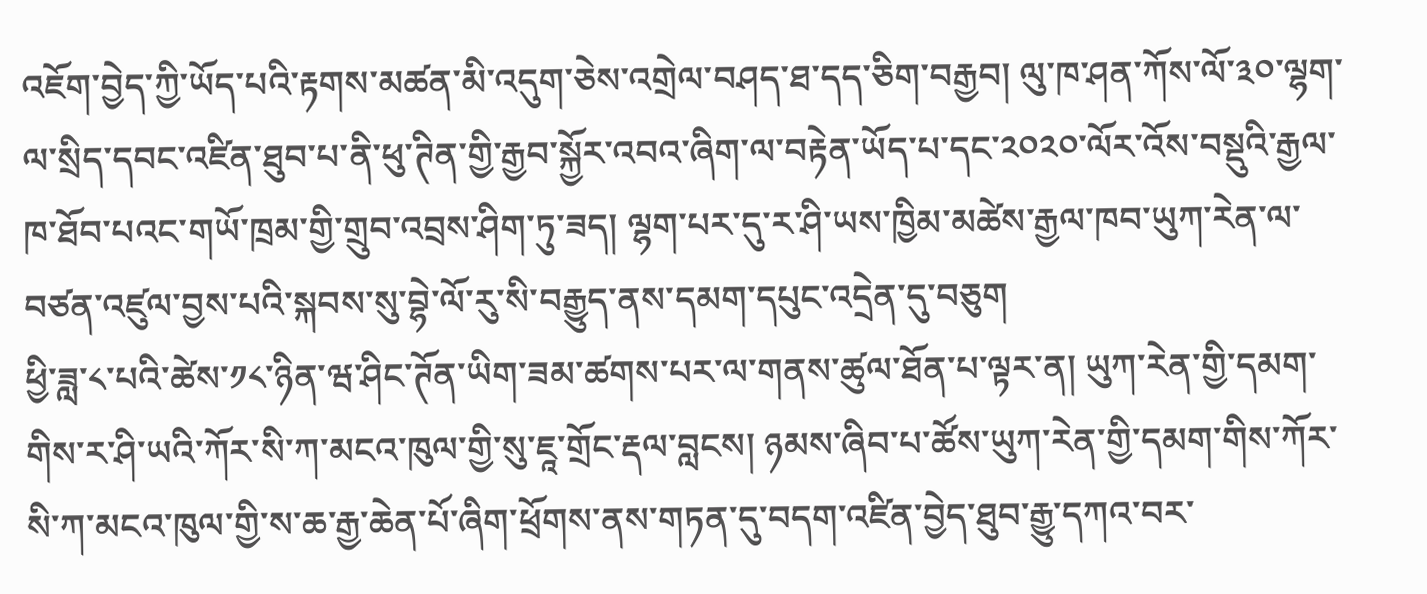འཇོག་བྱེད་ཀྱི་ཡོད་པའི་རྟགས་མཚན་མི་འདུག་ཅེས་འགྲེལ་བཤད་ཐ་དད་ཅིག་བརྒྱབ། ལུ་ཁ་ཤན་ཀོས་ལོ་༣༠་ལྷག་ལ་སྲིད་དབང་འཛིན་ཐུབ་པ་ནི་ཕུ་ཊིན་གྱི་རྒྱབ་སྐྱོར་འབའ་ཞིག་ལ་བརྟེན་ཡོད་པ་དང་༢༠༢༠་ལོར་འོས་བསྡུའི་རྒྱལ་ཁ་ཐོབ་པའང་གཡོ་ཁྲམ་གྱི་གྲུབ་འབྲས་ཤིག་ཏུ་ཟད། ལྷག་པར་དུ་ར་ཤི་ཡས་ཁྱིམ་མཚེས་རྒྱལ་ཁབ་ཡུཀ་རེན་ལ་བཙན་འཛུལ་བྱས་པའི་སྐབས་སུ་བྷེ་ལོ་རུ་སི་བརྒྱུད་ནས་དམག་དཔུང་འདྲེན་དུ་བཅུག
ཕྱི་ཟླ་༨་པའི་ཚེས་༡༨་ཉིན་ཝ་ཤིང་ཊོན་ཡིག་ཟམ་ཚགས་པར་ལ་གནས་ཚུལ་ཐོན་པ་ལྟར་ན། ཡུཀ་རེན་གྱི་དམག་གིས་ར་ཤི་ཡའི་ཀོར་སི་ཀ་མངའ་ཁུལ་གྱི་སུ་ཇཱ་གྲོང་རྡལ་བླངས། ཉམས་ཞིབ་པ་ཚོས་ཡུཀ་རེན་གྱི་དམག་གིས་ཀོར་སི་ཀ་མངའ་ཁུལ་གྱི་ས་ཆ་རྒྱ་ཆེན་པོ་ཞིག་ཕྲོགས་ནས་གཏན་དུ་བདག་འཛིན་བྱེད་ཐུབ་རྒྱུ་དཀའ་བར་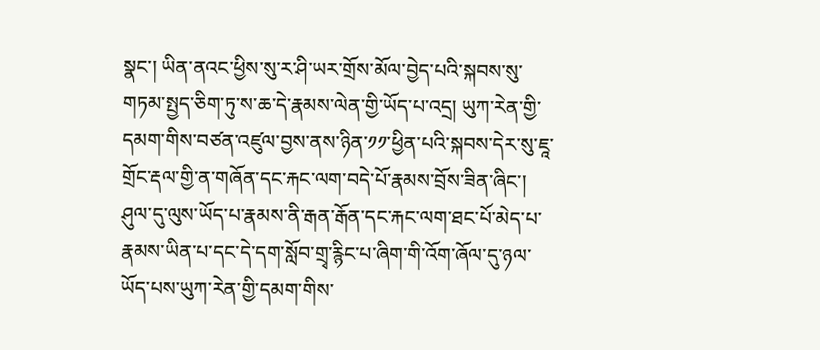སྣང་། ཡིན་ནའང་ཕྱིས་སུ་ར་ཤི་ཡར་གྲོས་མོལ་བྱེད་པའི་སྐབས་སུ་གཏམ་སྤྱད་ཅིག་ཏུ་ས་ཆ་དེ་རྣམས་ལེན་གྱི་ཡོད་པ་འདྲ། ཡུཀ་རེན་གྱི་དམག་གིས་བཙན་འཛུལ་བྱས་ནས་ཉིན་༡༡་ཕྱིན་པའི་སྐབས་དེར་སུ་ཇཱ་གྲོང་རྡལ་གྱི་ན་གཞོན་དང་རྐང་ལག་བདེ་པོ་རྣམས་བྲོས་ཟིན་ཞིང་། ཤུལ་དུ་ལུས་ཡོད་པ་རྣམས་ནི་རྒན་རྒོན་དང་རྐང་ལག་ཐང་པོ་མེད་པ་རྣམས་ཡིན་པ་དང་དེ་དག་སློབ་གྲྭ་རྙིང་པ་ཞིག་གི་འོག་ཞོལ་དུ་ཉལ་ཡོད་པས་ཡུཀ་རེན་གྱི་དམག་གིས་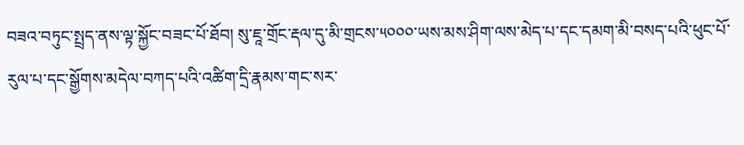བཟའ་བཏུང་སྤྲད་ནས་ལྟ་སྐྱོང་བཟང་པོ་ཐོབ། སུ་ཇཱ་གྲོང་རྡལ་དུ་མི་གྲངས་༥༠༠༠་ཡས་མས་ཤིག་ལས་མེད་པ་དང་དམག་མི་བསད་པའི་ཕུང་པོ་རུལ་པ་དང་སྒྱོགས་མདེལ་བཀད་པའི་འཚིག་དྲི་རྣམས་གང་སར་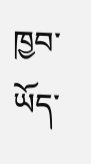ཁྱབ་ཡོད་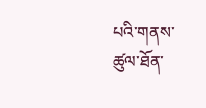པའི་གནས་ཚུལ་ཐོན་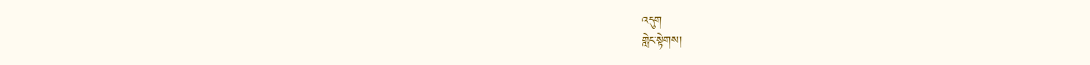འདུག
གླེང་སྟེགས།